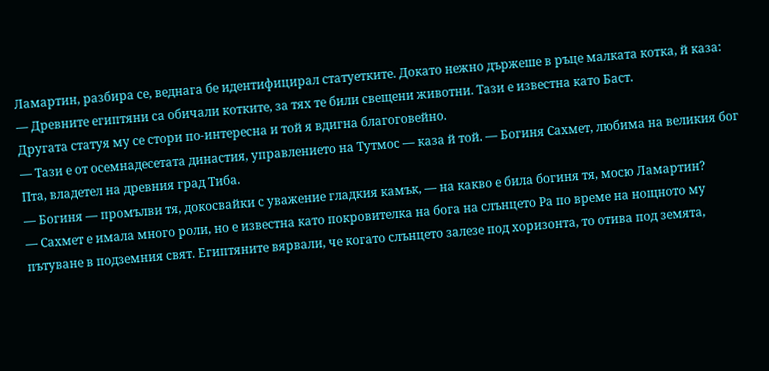Ламартин, разбира се, веднага бе идентифицирал статуетките. Докато нежно държеше в ръце малката котка, й каза:
— Древните египтяни са обичали котките, за тях те били свещени животни. Тази е известна като Баст.
Другата статуя му се стори по-интересна и той я вдигна благоговейно.
— Тази е от осемнадесетата династия, управлението на Тутмос — каза й той. — Богиня Сахмет, любима на великия бог Пта, владетел на древния град Тиба.
— Богиня — промълви тя, докосвайки с уважение гладкия камък, — на какво е била богиня тя, мосю Ламартин?
— Сахмет е имала много роли, но е известна като покровителка на бога на слънцето Ра по време на нощното му пътуване в подземния свят. Египтяните вярвали, че когато слънцето залезе под хоризонта, то отива под земята,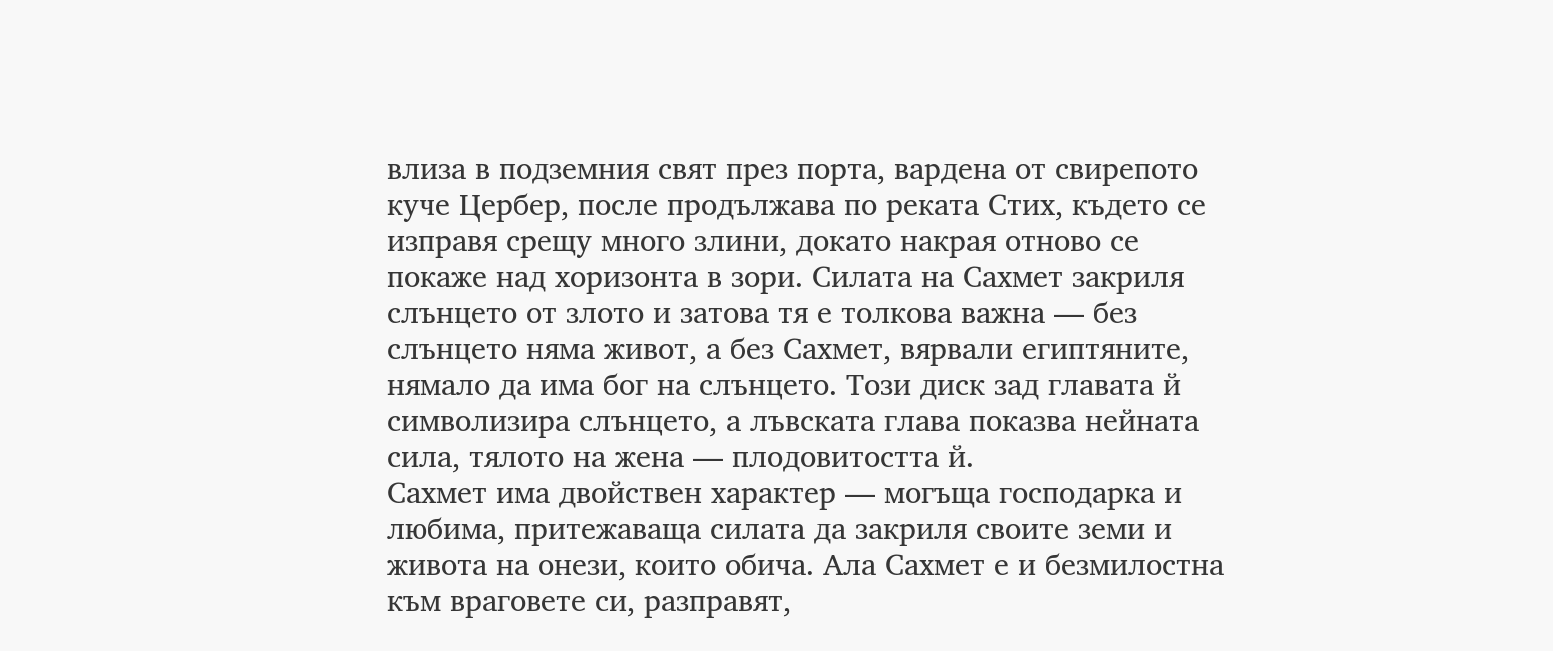влиза в подземния свят през порта, вардена от свирепото куче Цербер, после продължава по реката Стих, където се изправя срещу много злини, докато накрая отново се покаже над хоризонта в зори. Силата на Сахмет закриля слънцето от злото и затова тя е толкова важна — без слънцето няма живот, а без Сахмет, вярвали египтяните, нямало да има бог на слънцето. Този диск зад главата й символизира слънцето, а лъвската глава показва нейната сила, тялото на жена — плодовитостта й.
Сахмет има двойствен характер — могъща господарка и любима, притежаваща силата да закриля своите земи и живота на онези, които обича. Ала Сахмет е и безмилостна към враговете си, разправят,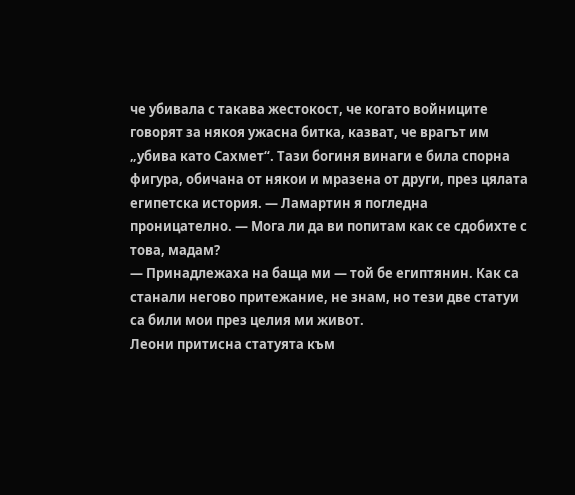че убивала с такава жестокост, че когато войниците говорят за някоя ужасна битка, казват, че врагът им „убива като Сахмет“. Тази богиня винаги е била спорна фигура, обичана от някои и мразена от други, през цялата египетска история. — Ламартин я погледна проницателно. — Мога ли да ви попитам как се сдобихте с това, мадам?
— Принадлежаха на баща ми — той бе египтянин. Как са станали негово притежание, не знам, но тези две статуи са били мои през целия ми живот.
Леони притисна статуята към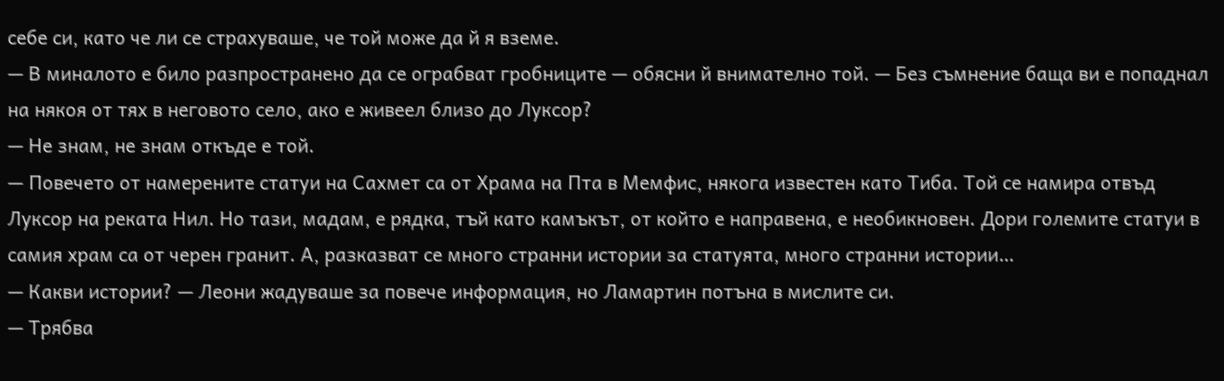себе си, като че ли се страхуваше, че той може да й я вземе.
— В миналото е било разпространено да се ограбват гробниците — обясни й внимателно той. — Без съмнение баща ви е попаднал на някоя от тях в неговото село, ако е живеел близо до Луксор?
— Не знам, не знам откъде е той.
— Повечето от намерените статуи на Сахмет са от Храма на Пта в Мемфис, някога известен като Тиба. Той се намира отвъд Луксор на реката Нил. Но тази, мадам, е рядка, тъй като камъкът, от който е направена, е необикновен. Дори големите статуи в самия храм са от черен гранит. А, разказват се много странни истории за статуята, много странни истории…
— Какви истории? — Леони жадуваше за повече информация, но Ламартин потъна в мислите си.
— Трябва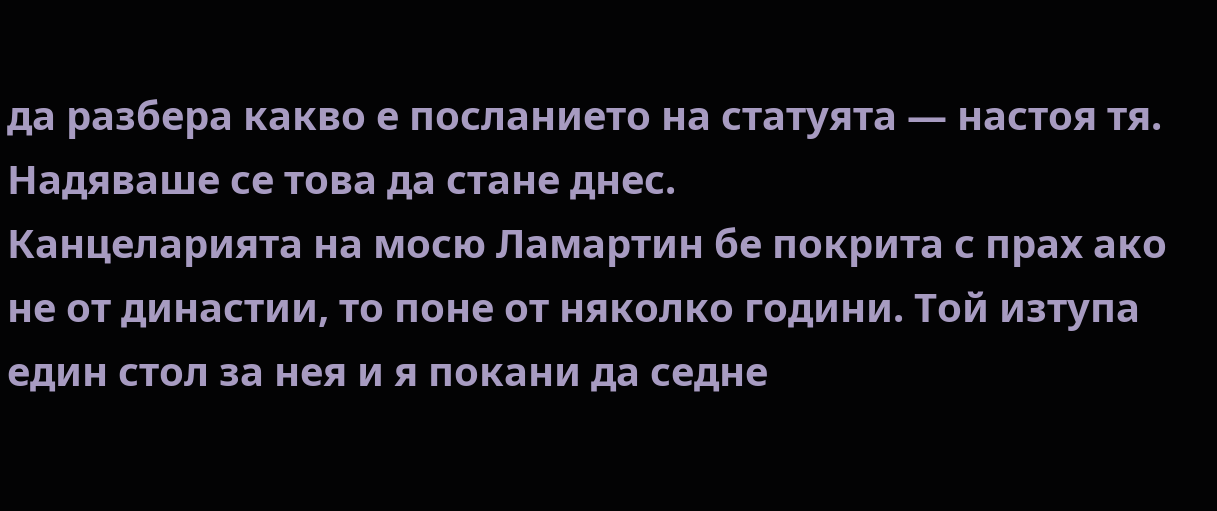да разбера какво е посланието на статуята — настоя тя. Надяваше се това да стане днес.
Канцеларията на мосю Ламартин бе покрита с прах ако не от династии, то поне от няколко години. Той изтупа един стол за нея и я покани да седне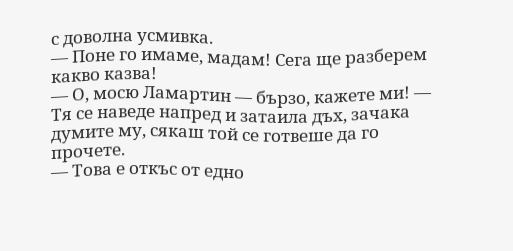с доволна усмивка.
— Поне го имаме, мадам! Сега ще разберем какво казва!
— О, мосю Ламартин — бързо, кажете ми! — Тя се наведе напред и затаила дъх, зачака думите му, сякаш той се готвеше да го прочете.
— Това е откъс от едно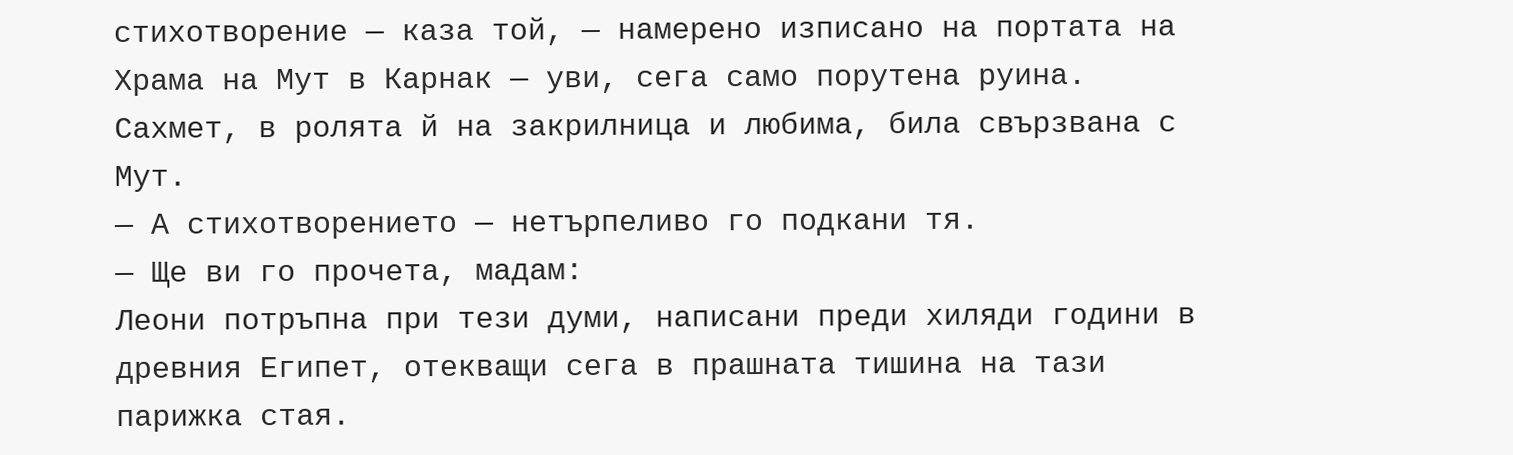стихотворение — каза той, — намерено изписано на портата на Храма на Мут в Карнак — уви, сега само порутена руина. Сахмет, в ролята й на закрилница и любима, била свързвана с Мут.
— А стихотворението — нетърпеливо го подкани тя.
— Ще ви го прочета, мадам:
Леони потръпна при тези думи, написани преди хиляди години в древния Египет, отекващи сега в прашната тишина на тази парижка стая.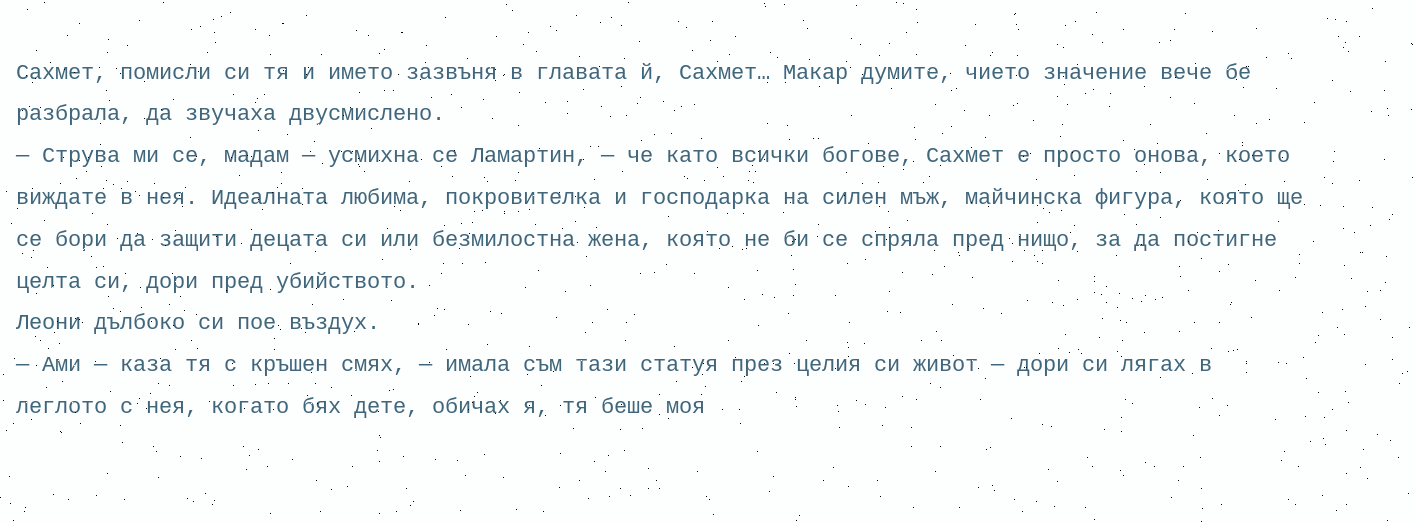Сахмет, помисли си тя и името зазвъня в главата й, Сахмет… Макар думите, чието значение вече бе разбрала, да звучаха двусмислено.
— Струва ми се, мадам — усмихна се Ламартин, — че като всички богове, Сахмет е просто онова, което виждате в нея. Идеалната любима, покровителка и господарка на силен мъж, майчинска фигура, която ще се бори да защити децата си или безмилостна жена, която не би се спряла пред нищо, за да постигне целта си, дори пред убийството.
Леони дълбоко си пое въздух.
— Ами — каза тя с кръшен смях, — имала съм тази статуя през целия си живот — дори си лягах в леглото с нея, когато бях дете, обичах я, тя беше моя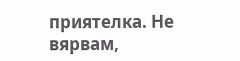приятелка. Не вярвам,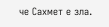че Сахмет е зла.